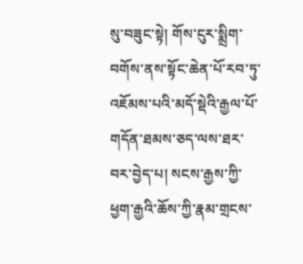སུ་བཟུང་སྟེ། གོས་ངུར་སྨྲིག་བགོས་ནས་སྟོང་ཆེན་པོ་རབ་ཏུ་འཇོམས་པའི་མདོ་སྡེའི་རྒྱལ་པོ་གདོན་ཐམས་ཅད་ལས་ཐར་བར་བྱེད་པ། སངས་རྒྱས་ཀྱི་ཕྱག་རྒྱའི་ཆོས་ཀྱི་རྣམ་གྲངས་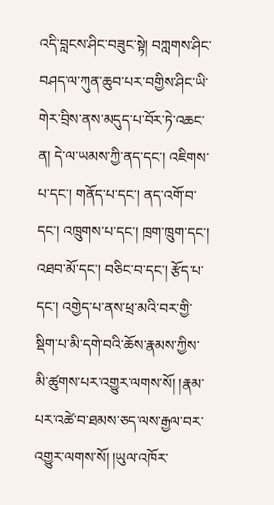འདི་བླངས་ཤིང་བཟུང་སྟེ། བཀླགས་ཤིང་བཤད་ལ་ཀུན་ཆུབ་པར་བགྱིས་ཤིང་ཡི་གེར་བྲིས་ནས་མདུད་པ་བོར་ཏེ་འཆང་ན། དེ་ལ་ཡམས་ཀྱི་ནད་དང་། འཇིགས་པ་དང་། གནོད་པ་དང་། ནད་འགོ་བ་དང་། འཁྲུགས་པ་དང་། ཁྲག་ཁྲུག་དང་། འཐབ་མོ་དང་། བཅིང་བ་དང་། རྩོད་པ་དང་། འགྱེད་པ་ནས་ཕྲ་མའི་བར་གྱི་སྡིག་པ་མི་དགེ་བའི་ཆོས་རྣམས་ཀྱིས་མི་ཚུགས་པར་འགྱུར་ལགས་སོ། །རྣམ་པར་འཚེ་བ་ཐམས་ཅད་ལས་རྒྱལ་བར་འགྱུར་ལགས་སོ། །ཡུལ་འཁོར་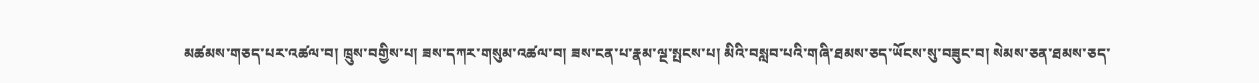མཚམས་གཅད་པར་འཚལ་བ། ཁྲུས་བགྱིས་པ། ཟས་དཀར་གསུམ་འཚལ་བ། ཟས་ངན་པ་རྣམ་ལྔ་སྤངས་པ། མིའི་བསླབ་པའི་གཞི་ཐམས་ཅད་ཡོངས་སུ་བཟུང་བ། སེམས་ཅན་ཐམས་ཅད་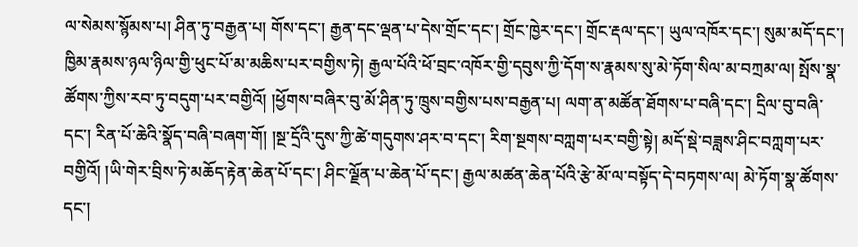ལ་སེམས་སྙོམས་པ། ཤིན་ཏུ་བརྒྱན་པ། གོས་དང་། རྒྱན་དང་ལྡན་པ་དེས་གྲོང་དང་། གྲོང་ཁྱེར་དང་། གྲོང་རྡལ་དང་། ཡུལ་འཁོར་དང་། སུམ་མདོ་དང་། ཁྱིམ་རྣམས་ཉལ་ཉིལ་གྱི་ཕུང་པོ་མ་མཆིས་པར་བགྱིས་ཏེ། རྒྱལ་པོའི་ཕོ་བྲང་འཁོར་གྱི་དབུས་ཀྱི་དོག་ས་རྣམས་སུ་མེ་ཏོག་སིལ་མ་བཀྲམ་ལ། སྤོས་སྣ་ཚོགས་ཀྱིས་རབ་ཏུ་བདུག་པར་བགྱིའོ། །ཕྱོགས་བཞིར་བུ་མོ་ཤིན་ཏུ་ཁྲུས་བགྱིས་པས་བརྒྱན་པ། ལག་ན་མཚོན་ཐོགས་པ་བཞི་དང་། དྲིལ་བུ་བཞི་དང་། རིན་པོ་ཆེའི་སྣོད་བཞི་བཞག་གོ། །སྔ་དྲོའི་དུས་ཀྱི་ཚེ་གདུགས་ཤར་བ་དང་། རིག་སྔགས་བཀླག་པར་བགྱི་སྟེ། མདོ་སྡེ་བཟླས་ཤིང་བཀླག་པར་བགྱིའོ། །ཡི་གེར་བྲིས་ཏེ་མཆོད་རྟེན་ཆེན་པོ་དང་། ཤིང་ལྗོན་པ་ཆེན་པོ་དང་། རྒྱལ་མཚན་ཆེན་པོའི་རྩེ་མོ་ལ་བསྟོད་དེ་བཏགས་ལ། མེ་ཏོག་སྣ་ཚོགས་དང་།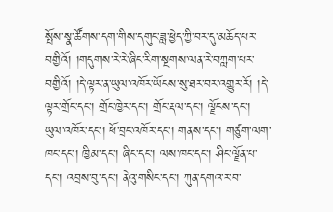སྤོས་སྣ་ཚོགས་དག་གིས་དགུང་ཟླ་ཕྱེད་ཀྱི་བར་དུ་མཆོད་པར་བགྱིའོ། །གདུགས་རེ་རེ་ཞིང་རིག་སྔགས་ལན་རེ་བཀླག་པར་བགྱིའོ། །དེ་ལྟར་ན་ཡུལ་འཁོར་ཡོངས་སུ་ཐར་བར་འགྱུར་རོ། །དེ་ལྟར་གྲོང་དང་། གྲོང་ཁྱེར་དང་། གྲོང་རྡལ་དང་། ལྗོངས་དང་། ཡུལ་འཁོར་དང་། ཕོ་བྲང་འཁོར་དང་། གནས་དང་། གཙུག་ལག་ཁང་དང་། ཁྱིམ་དང་། ཞིང་དང་། ལས་ཁང་དང་། ཤིང་ལྗོན་པ་དང་། འབྲས་བུ་དང་། ནེའུ་གསིང་དང་། ཀུན་དགའ་ར་བ་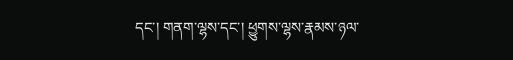དང་། གནག་ལྷས་དང་། ཕྱུགས་ལྷས་རྣམས་ཉལ་